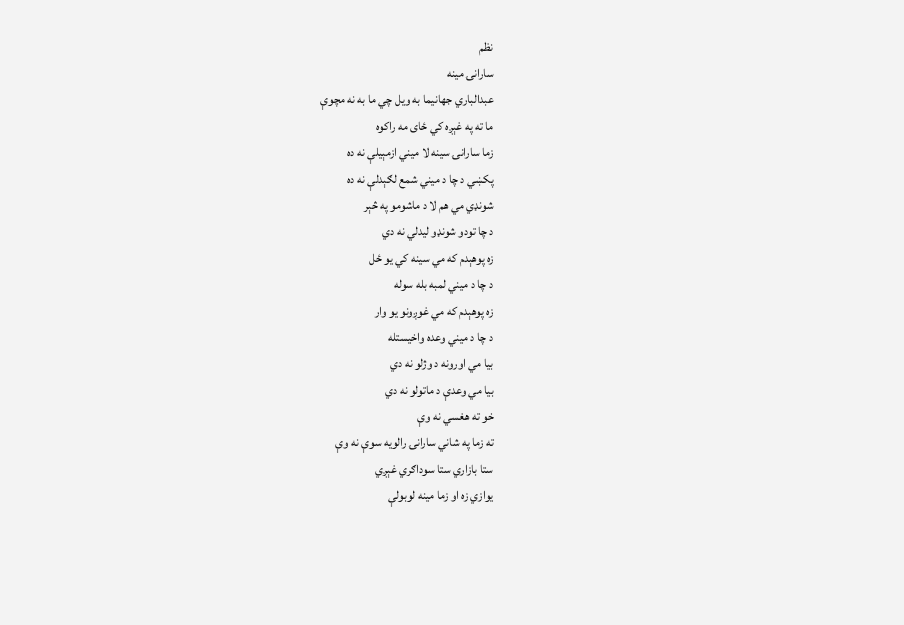نظم
سارانۍ مينه
عبدالباري جهانيما به ويل چي ما به نه مچوې
ما ته په غېږه کي ځاى مه راکوه
زما سارانۍ سينه لا ميني ازمېيلې نه ده
پکښي د چا د ميني شمع لګېدلې نه ده
شونډي مي هم لا د ماشومو په څېر
د چا تودو شونډو ليدلي نه دي
زه پوهېدم که مي سينه کي يو ځل
د چا د ميني لمبه بله سوله
زه پوهېدم که مي غوږونو يو وار
د چا د ميني وعده واخيستله
بيا مي اورونه د وژلو نه دي
بيا مي وعدې د ماتولو نه دي
خو ته هغسي نه وې
ته زما په شاني سارانۍ رالويه سوې نه وې
ستا بازاري ستا سوداګري غېږي
يوازي زه او زما مينه لوبولې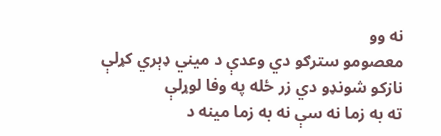نه وو
معصومو سترګو دي وعدې د ميني ډېري کړلې
نازکو شونډو دي زر ځله په وفا لوړلې
ته به زما نه سې نه به زما مينه د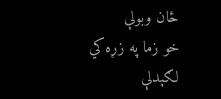ځان وبولې
خو زما په زړه کي لګېدلې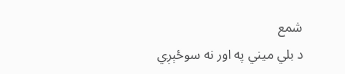شمع
د بلي ميني په اور نه سوځېږي